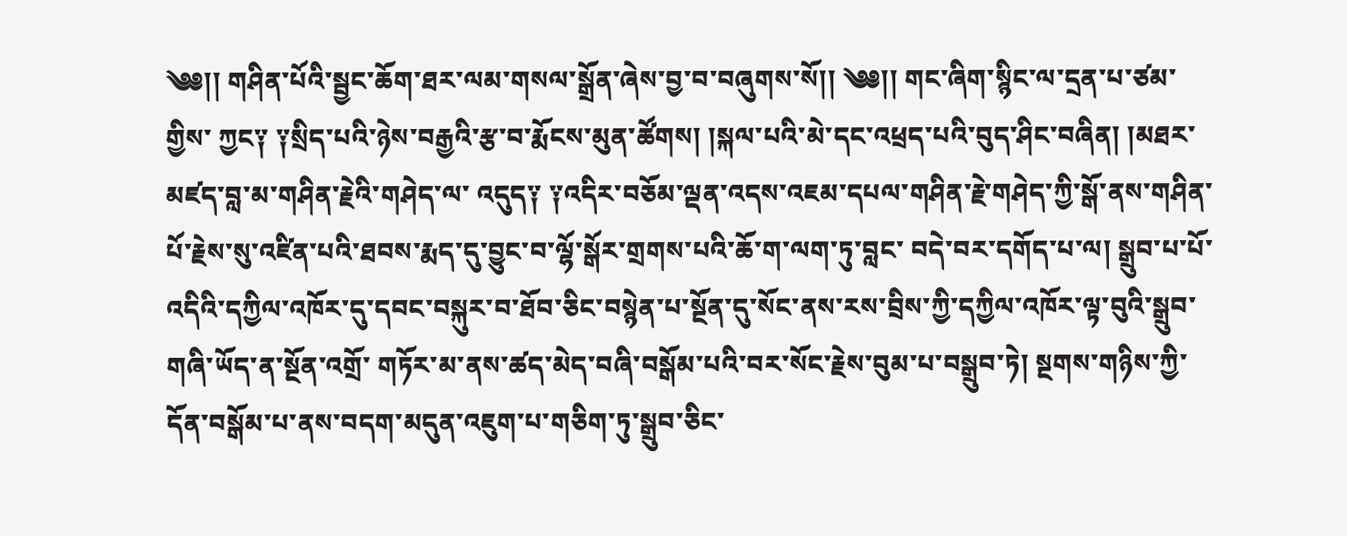༄༅།། གཤིན་པོའི་སྦྱང་ཆོག་ཐར་ལམ་གསལ་སྒྲོན་ཞེས་བྱ་བ་བཞུགས་སོ།། ༄༅།། གང་ཞིག་སྙིང་ལ་དྲན་པ་ཙམ་གྱིས་ ཀྱང༑ ༑སྲིད་པའི་ཉེས་བརྒྱའི་རྩ་བ་རྨོངས་མུན་ཚོགས། །སྐལ་པའི་མེ་དང་འཕྲད་པའི་བུད་ཤིང་བཞིན། །མཐར་མཛད་བླ་མ་གཤིན་རྗེའི་གཤེད་ལ་ འདུད༑ ༑འདིར་བཅོམ་ལྡན་འདས་འཇམ་དཔལ་གཤིན་རྗེ་གཤེད་ཀྱི་སྒོ་ནས་གཤིན་པོ་རྗེས་སུ་འཛིན་པའི་ཐབས་རྨད་དུ་བྱུང་བ་ལྷོ་སྒོར་གྲགས་པའི་ཆོ་ག་ལག་ཏུ་བླང་ བདེ་བར་དགོད་པ་ལ། སྒྲུབ་པ་པོ་འདིའི་དཀྱིལ་འཁོར་དུ་དབང་བསྐུར་བ་ཐོབ་ཅིང་བསྙེན་པ་སྔོན་དུ་སོང་ནས་རས་བྲིས་ཀྱི་དཀྱིལ་འཁོར་ལྟ་བུའི་སྒྲུབ་གཞི་ཡོད་ན་སྔོན་འགྲོ་ གཏོར་མ་ནས་ཚད་མེད་བཞི་བསྒོམ་པའི་བར་སོང་རྗེས་བུམ་པ་བསྒྲུབ་ཏེ། སྔགས་གཉིས་ཀྱི་དོན་བསྒོམ་པ་ནས་བདག་མདུན་འཇུག་པ་གཅིག་ཏུ་སྒྲུབ་ཅིང་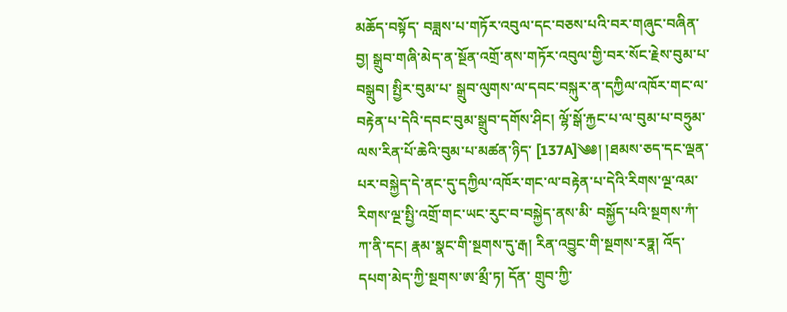མཆོད་བསྟོད་ བཟླས་པ་གཏོར་འབུལ་དང་བཅས་པའི་བར་གཞུང་བཞིན་བྱ། སྒྲུབ་གཞི་མེད་ན་སྔོན་འགྲོ་ནས་གཏོར་འབུལ་གྱི་བར་སོང་རྗེས་བུམ་པ་བསྒྲུབ། སྤྱིར་བུམ་པ་ སྒྲུབ་ལུགས་ལ་དབང་བསྐུར་ན་དཀྱིལ་འཁོར་གང་ལ་བརྟེན་པ་དེའི་དབང་བུམ་སྒྲུབ་དགོས་ཤིང། ལྷོ་སྒོ་རྐྱང་པ་ལ་བུམ་པ་བཧྲུམ་ལས་རིན་པོ་ཆེའི་བུམ་པ་མཚན་ཉིད་ [137A]༄༅། །ཐམས་ཅད་དང་ལྡན་པར་བསྐྱེད་དེ་ནང་དུ་དཀྱིལ་འཁོར་གང་ལ་བརྟེན་པ་དེའི་རིགས་ལྔ་འམ་རིགས་ལྔ་སྤྱི་འགྲོ་གང་ཡང་རུང་བ་བསྐྱེད་ནས་མི་ བསྐྱོད་པའི་སྔགས་ཀཾ་ཀ་ནི་དང། རྣམ་སྣང་གི་སྔགས་དུ་རྒ། རིན་འབྱུང་གི་སྔགས་རཏྣ། འོད་དཔག་མེད་ཀྱི་སྔགས་ཨ་མྲྀ་ཏ། དོན་ གྲུབ་ཀྱི་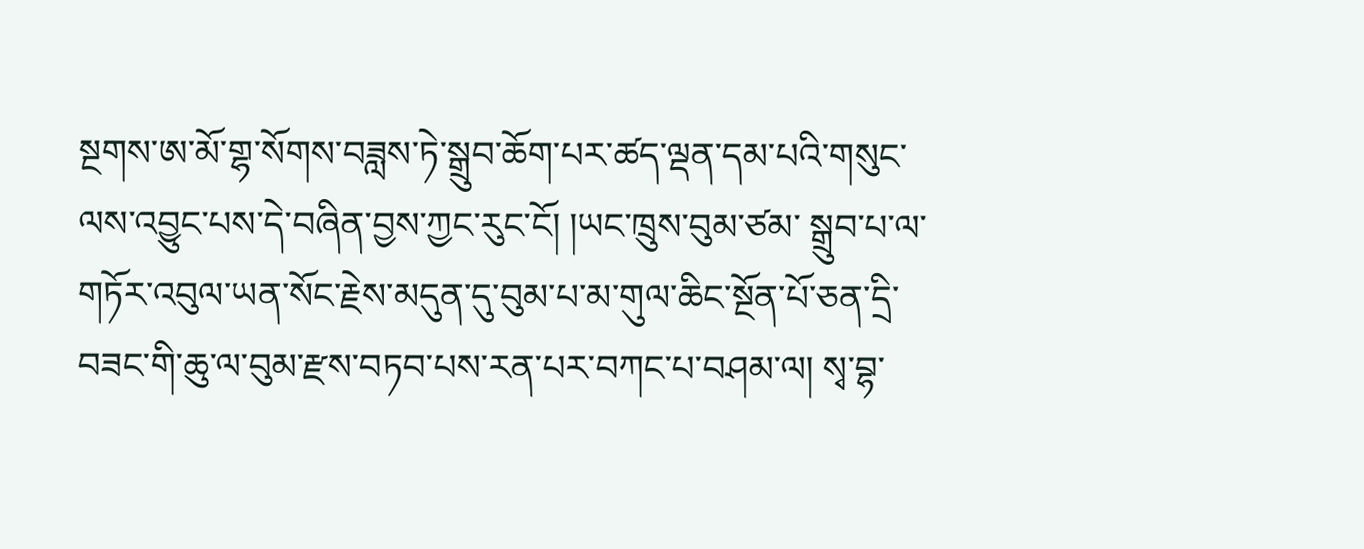སྔགས་ཨ་མོ་གྷ་སོགས་བཟླས་ཏེ་སྒྲུབ་ཆོག་པར་ཚད་ལྡན་དམ་པའི་གསུང་ལས་འབྱུང་པས་དེ་བཞིན་བྱས་ཀྱང་རུང་ངོ། །ཡང་ཁྲུས་བུམ་ཙམ་ སྒྲུབ་པ་ལ་གཏོར་འབུལ་ཡན་སོང་རྗེས་མདུན་དུ་བུམ་པ་མ་གུལ་ཆིང་སྔོན་པོ་ཅན་དྲི་བཟང་གི་ཆུ་ལ་བུམ་རྫས་བཏབ་པས་རན་པར་བཀང་པ་བཤམ་ལ། སྭ་བྷ་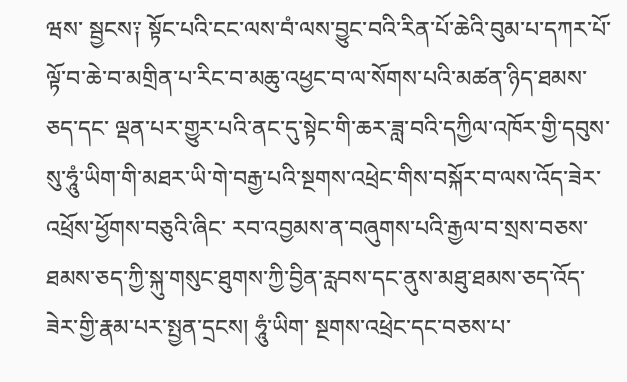ཝས་ སྦྱངས༑ སྟོང་པའི་ངང་ལས་བཾ་ལས་བྱུང་བའི་རིན་པོ་ཆེའི་བུམ་པ་དཀར་པོ་ལྟོ་བ་ཆེ་བ་མགྲིན་པ་རིང་བ་མཆུ་འཕྱང་བ་ལ་སོགས་པའི་མཚན་ཉིད་ཐམས་ཅད་དང་ ལྡན་པར་གྱུར་པའི་ནང་དུ་སྟེང་གི་ཆར་ཟླ་བའི་དཀྱིལ་འཁོར་གྱི་དབུས་སུ་ཧཱུཾ་ཡིག་གི་མཐར་ཡི་གེ་བརྒྱ་པའི་སྔགས་འཕྲེང་གིས་བསྐོར་བ་ལས་འོད་ཟེར་འཕྲོས་ཕྱོགས་བཅུའི་ཞིང་ རབ་འབྱམས་ན་བཞུགས་པའི་རྒྱལ་བ་སྲས་བཅས་ཐམས་ཅད་ཀྱི་སྐུ་གསུང་ཐུགས་ཀྱི་བྱིན་རླབས་དང་ནུས་མཐུ་ཐམས་ཅད་འོད་ཟེར་གྱི་རྣམ་པར་སྤྱན་དྲངས། ཧཱུཾ་ཡིག་ སྔགས་འཕྲེང་དང་བཅས་པ་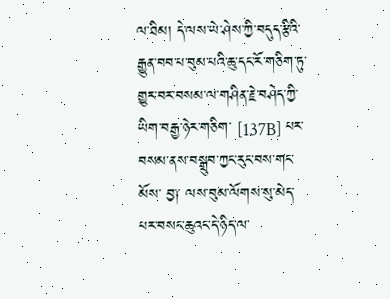ལ་ཐིམ། དེ་ལས་ཡེ་ཤེས་ཀྱི་བདུད་རྩིའི་རྒྱུན་བབ་པ་བུམ་པའི་ཆུ་དང་རོ་གཅིག་ཏུ་གྱུར་བར་བསམ་ལ་གཤིན་རྗེ་བཤེད་ཀྱི་ཡིག་བརྒྱ་ཉེར་གཅིག་ [137B] པར་བསམ་ནས་བསྒྲུབ་ཀྱང་རུང་བས་གང་མོས་ བྱ༑ ལས་བུམ་ལོགས་སུ་མེད་པར་བསང་ཆུའང་དེ་ཉིད་ལ་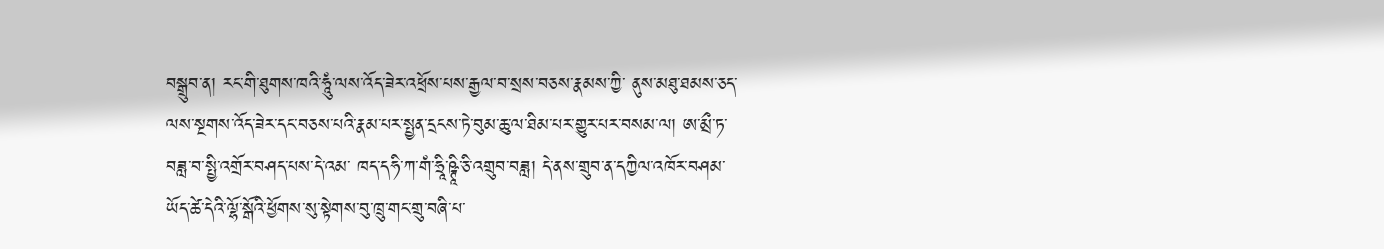བསྒྲུབ་ན། རང་གི་ཐུགས་ཁའི་ཧཱུཾ་ལས་འོད་ཟེར་འཕྲོས་པས་རྒྱལ་བ་སྲས་བཅས་རྣམས་ཀྱི་ ནུས་མཐུ་ཐམས་ཅད་ལས་སྔགས་འོད་ཟེར་དང་བཅས་པའི་རྣམ་པར་སྤྱན་དྲངས་ཏེ་བུམ་ཆུ་ལ་ཐིམ་པར་གྱུར་པར་བསམ་ལ། ཨ་མྲྀ་ཏ་བཟླ་བ་སྤྱི་འགྲོར་བཤད་པས་དེ་འམ་ ཁད་དཧི་ཀ་གཾ་ཧྲཱི་ཥྚཱི་ཅི་འགྲུབ་བཟླ། དེ་ནས་གྲུབ་ན་དཀྱིལ་འཁོར་བཤམ་ཡོད་ཚེ་དེའི་ལྷོ་སྒོའི་ཕྱོགས་སུ་སྟེགས་བུ་ཁྲུ་གང་གྲུ་བཞི་པ་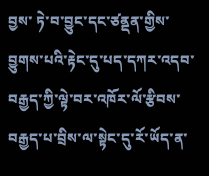བྱས་ ཏེ་བ་བྱུང་དང་ཙནྡན་གྱིས་བྱུགས་པའི་རྟེང་དུ་པད་དཀར་འདབ་བརྒྱད་ཀྱི་ལྟེ་བར་འཁོར་ལོ་རྩིབས་བརྒྱད་པ་བྲིས་ལ་སྟེང་དུ་རོ་ཡོད་ན་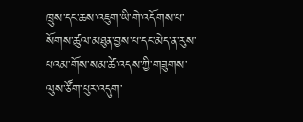ཁྲུས་དང་ཆས་འཇུག་ཡི་གེ་འདོགས་པ་ སོགས་ཚུལ་མཐུན་བྱས་པ་དང་མེད་ན་རུས་པའམ་གོས་སམ་ཚེ་འདས་ཀྱི་གཟུགས་ལུས་ཙོག་པུར་འདུག་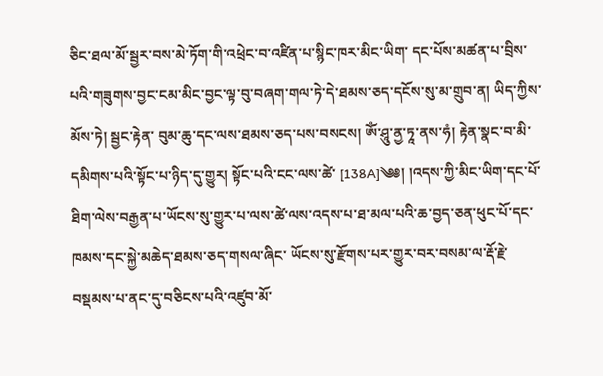ཅིང་ཐལ་མོ་སྦྱར་བས་མེ་ཏོག་གི་འཕྲེང་བ་འཛིན་པ་སྙིང་ཁར་མིང་ཡིག་ དང་པོས་མཚན་པ་བྲིས་པའི་གཟུགས་བྱང་ངམ་མིང་བྱང་ལྟ་བུ་བཞག་གལ་ཏེ་དེ་ཐམས་ཅད་དངོས་སུ་མ་གྲུབ་ན། ཡིད་ཀྱིས་མོས་ཏེ། སྦྱང་རྟེན་ བུམ་ཆུ་དང་ལས་ཐམས་ཅད་པས་བསངས། ཨོཾ་ཤཱུ་ནྱ་ཏཱ་ནས་ཧཾ། རྟེན་སྣང་བ་མི་དམིགས་པའི་སྟོང་པ་ཉིད་དུ་གྱུར། སྟོང་པའི་ངང་ལས་ཚེ་ [138A]༄༅། །འདས་ཀྱི་མིང་ཡིག་དང་པོ་ཐིག་ལེས་བརྒྱན་པ་ཡོངས་སུ་གྱུར་པ་ལས་ཚེ་ལས་འདས་པ་ཐ་མལ་པའི་ཆ་བྱད་ཅན་ཕུང་པོ་དང་ཁམས་དང་སྐྱེ་མཆེད་ཐམས་ཅད་གསལ་ཞིང་ ཡོངས་སུ་རྫོགས་པར་གྱུར་བར་བསམ་ལ་རྡོ་རྗེ་བསྡམས་པ་ནང་དུ་བཅིངས་པའི་འཛུབ་མོ་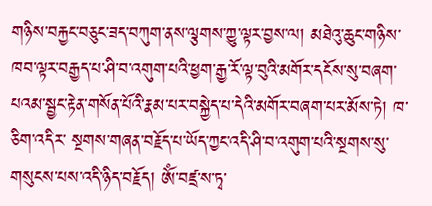གཉིས་བརྐྱང་བཅུང་ཟད་བཀུག་ནས་ལྕགས་ཀྱུ་ལྟར་བྱས་ལ། མཐེའུ་ཆུང་གཉིས་ ཁབ་ལྟར་བརྒྱད་པ་ཤི་བ་འགུག་པའི་ཕྱག་རྒྱ་རོ་ལྟ་བུའི་མགོར་དངོས་སུ་བཞག་པའམ་སྦྱང་རྟེན་གསོན་པོའི་རྣམ་པར་བསྐྱེད་པ་དེའི་མགོར་བཞག་པར་མོས་ཏེ། ཁ་ཅིག་འདིར་ སྔགས་གཞན་བརྗོད་པ་ཡོད་ཀྱང་འདི་ཤི་བ་འགུག་པའི་སྔགས་སུ་གསུངས་པས་འདི་ཉིད་བརྗོད། ཨོཾ་བཛྲ་ས་ཏྭ་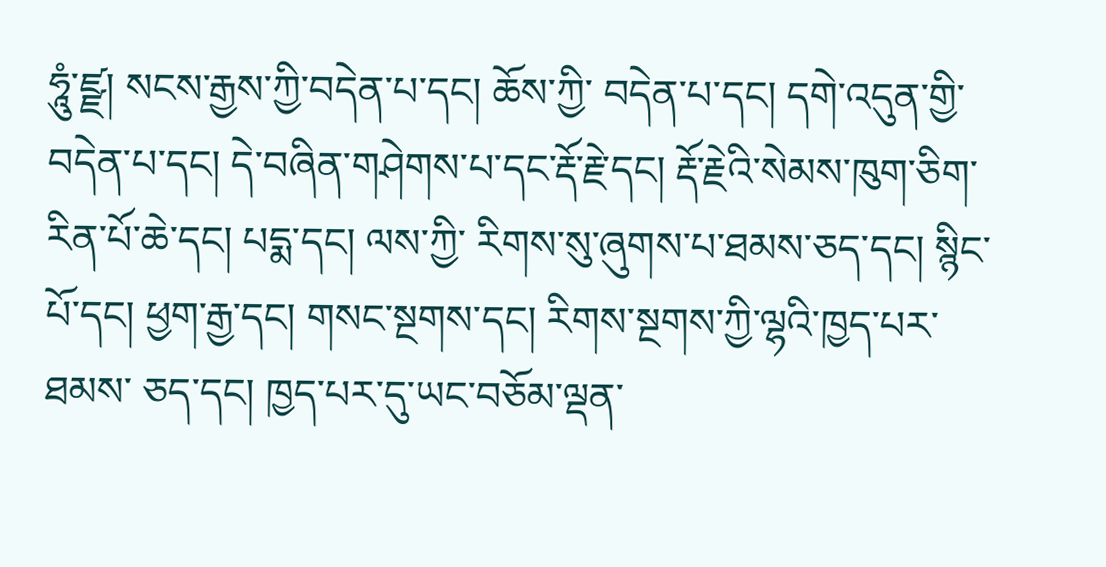ཧཱུཾ་ཛྫ། སངས་རྒྱས་ཀྱི་བདེན་པ་དང། ཆོས་ཀྱི་ བདེན་པ་དང། དགེ་འདུན་གྱི་བདེན་པ་དང། དེ་བཞིན་གཤེགས་པ་དང་རྡོ་རྗེ་དང། རྡོ་རྗེའི་སེམས་ཁུག་ཅིག་ རིན་པོ་ཆེ་དང། པདྨ་དང། ལས་ཀྱི་ རིགས་སུ་ཞུགས་པ་ཐམས་ཅད་དང། སྙིང་པོ་དང། ཕྱག་རྒྱ་དང། གསང་སྔགས་དང། རིགས་སྔགས་ཀྱི་ལྷའི་ཁྱད་པར་ཐམས་ ཅད་དང། ཁྱད་པར་དུ་ཡང་བཅོམ་ལྡན་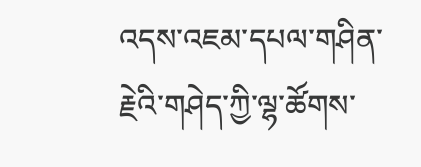འདས་འཇམ་དཔལ་གཤིན་རྗེའི་གཤེད་ཀྱི་ལྷ་ཚོགས་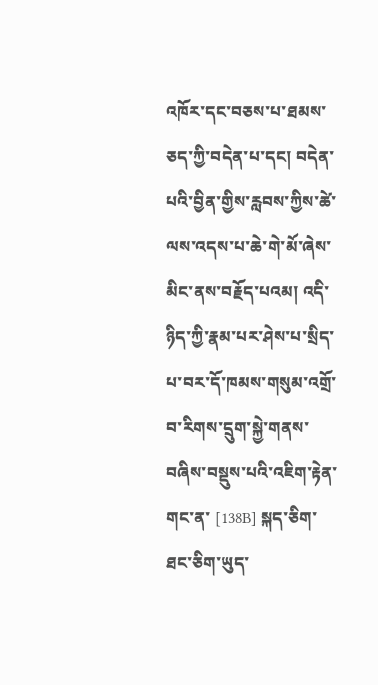འཁོར་དང་བཅས་པ་ཐམས་ཅད་ཀྱི་བདེན་པ་དང། བདེན་ པའི་བྱིན་གྱིས་རླབས་ཀྱིས་ཚེ་ལས་འདས་པ་ཆེ་གེ་མོ་ཞེས་མིང་ནས་བརྗོད་པའམ། འདི་ཉིད་ཀྱི་རྣམ་པར་ཤེས་པ་སྲིད་པ་བར་དོ་ཁམས་གསུམ་འགྲོ་བ་རིགས་དྲུག་སྐྱེ་གནས་བཞིས་བསྡུས་པའི་འཇིག་རྟེན་གང་ན་ [138B] སྐད་ཅིག་ཐང་ཅིག་ཡུད་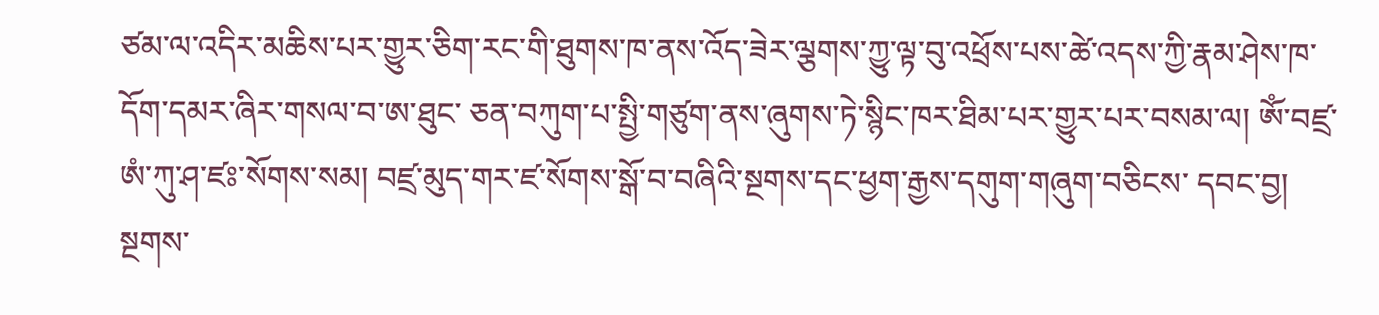ཙམ་ལ་འདིར་མཆིས་པར་གྱུར་ཅིག་རང་གི་ཐུགས་ཁ་ནས་འོད་ཟེར་ལྕགས་ཀྱུ་ལྟ་བུ་འཕྲོས་པས་ཚེ་འདས་ཀྱི་རྣམ་ཤེས་ཁ་དོག་དམར་ཞིར་གསལ་བ་ཨ་ཐུང་ ཅན་བཀུག་པ་སྤྱི་གཙུག་ནས་ཞུགས་ཏེ་སྙིང་ཁར་ཐིམ་པར་གྱུར་པར་བསམ་ལ། ཨོཾ་བཛྲ་ཨཾ་ཀུ་ཤ་ཛཿ་སོགས་སམ། བཛྲ་མུད་གར་ཛ་སོགས་སྒོ་བ་བཞིའི་སྔགས་དང་ཕྱག་རྒྱས་དགུག་གཞུག་བཅིངས་ དབང་བྱ། སྔགས་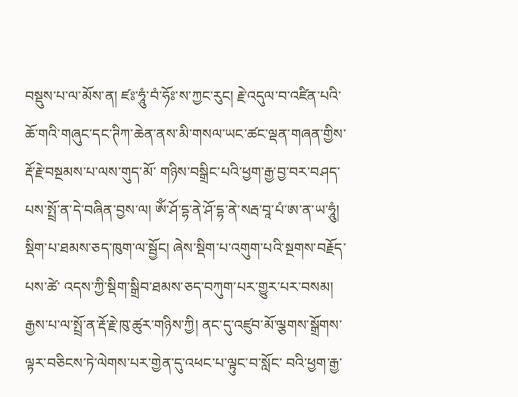བསྡུས་པ་ལ་མོས་ན། ཛཿ་ཧཱུཾ་བཾ་ཧོཿ་ས་ཀྱང་རུང། རྗེ་འདུལ་བ་འཛིན་པའི་ཆོ་གའི་གཞུང་དང་ཊིཀ་ཆེན་ནས་མི་གསལ་ཡང་ཚང་ལྡན་གཞན་གྱིས་རྡོ་རྗེ་བསྔམས་པ་ལས་གུད་མོ་ གཉིས་བསྒྲིང་པའི་ཕྱག་རྒྱ་བྱ་བར་བཤད་པས་སྤྲོ་ན་དེ་བཞིན་བྱས་ལ། ཨོཾ་ཤོ་དྷ་ནེ་ཤོ་དྷ་ནེ་སརྦ་བཱ་པཾ་ཨ་ན་ཡ་ཧཱུཾ། སྡིག་པ་ཐམས་ཅད་ཁུག་ལ་སྦྱོང། ཞེས་སྡིག་པ་འགུག་པའི་སྔགས་བརྗོད་པས་ཚེ་ འདས་ཀྱི་སྡིག་སྒྲིབ་ཐམས་ཅད་བཀུག་པར་གྱུར་པར་བསམ། རྒྱས་པ་ལ་སྤྲོ་ན་རྡོ་རྗེ་ཁུ་ཚུར་གཉིས་ཀྱི། ནང་དུ་འཛུབ་མོ་ལྕགས་སྒྲོགས་ལྟར་བཅིངས་ཏེ་ལེགས་པར་གྱེན་དུ་འཕང་པ་ལྟུང་བ་སློང་ བའི་ཕྱག་རྒྱ་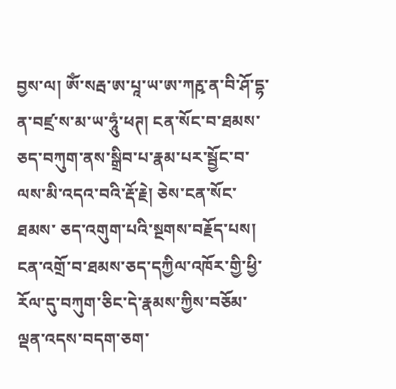བྱས་ལ། ཨོཾ་སརྦ་ཨ་པཱ་ཡ་ཨ་ཀརྵ་ན་བི་ཤོ་དྷ་ན་བཛྲ་ས་མ་ཡ་ཧཱུཾ་ཕཊ། ངན་སོང་བ་ཐམས་ཅད་བཀུག་ནས་སྒྲིབ་པ་རྣམ་པར་སྦྱོང་བ་ལས་མི་འདའ་བའི་རྡོ་རྗེ། ཅེས་ངན་སོང་ཐམས་ ཅད་འགུག་པའི་སྔགས་བརྗོད་པས། ངན་འགྲོ་བ་ཐམས་ཅད་དཀྱིལ་འཁོར་གྱི་ཕྱི་རོལ་དུ་བཀུག་ཅིང་དེ་རྣམས་ཀྱིས་བཅོམ་ལྡན་འདས་བདག་ཅག་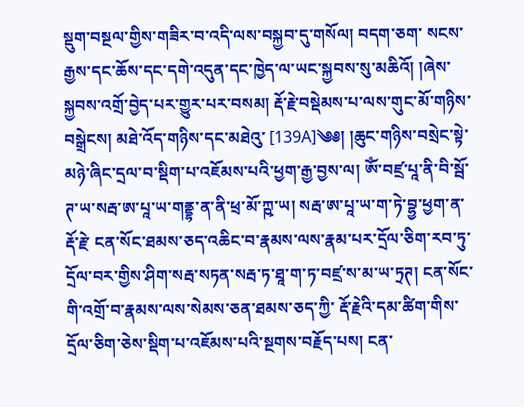སྡུག་བསྔལ་གྱིས་གཟིར་བ་འདི་ལས་བསྐྱབ་དུ་གསོལ། བདག་ཅག་ སངས་རྒྱས་དང་ཆོས་དང་དགེ་འདུན་དང་ཁྱེད་ལ་ཡང་སྐྱབས་སུ་མཆིའོ། །ཞེས་སྐྱབས་འགྲོ་བྱེད་པར་གྱུར་པར་བསམ། རྡོ་རྗེ་བསྡེམས་པ་ལས་གུང་མོ་གཉིས་བསྒྲེངས། མཐེ་འོད་གཉིས་དང་མཐེའུ་ [139A]༄༅། །ཆུང་གཉིས་བསྲེང་སྟེ་མཉེ་ཞིང་དྲལ་བ་སྡིག་པ་འཇོམས་པའི་ཕྱག་རྒྱ་བྱས་ལ། ཨོཾ་བཛྲ་པཱ་ནི་བི་སྦོ་ཊ་ཡ་སརྦ་ཨ་པཱ་ཡ་གནྡྷ་ན་ནི་ཕྲ་མོ་ཀྵ་ཡ། སརྦ་ཨ་པཱ་ཡ་ག་ཏེ་བྷྱ་ཕྱག་ན་རྡོ་རྗེ་ ངན་སོང་ཐམས་ཅད་འཆིང་བ་རྣམས་ལས་རྣམ་པར་དྲོལ་ཅིག་རབ་ཏུ་དྲོལ་བར་གྱིས་ཤིག་སརྦ་སཏན་སརྦ་ཏ་ཐཱ་ག་ཏ་བཛྲ་ས་མ་ཡ་ཏྲཊ། ངན་སོང་གི་འགྲོ་བ་རྣམས་ལས་སེམས་ཅན་ཐམས་ཅད་ཀྱི་ རྡོ་རྗེའི་དམ་ཚིག་གིས་དྲོལ་ཅིག་ཅེས་སྡིག་པ་འཇོམས་པའི་སྔགས་བརྗོད་པས། ངན་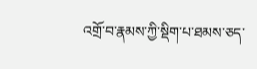འགྲོ་བ་རྣམས་ཀྱི་སྡིག་པ་ཐམས་ཅད་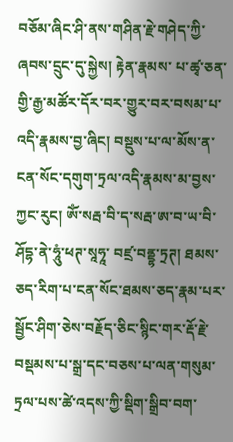བཅོམ་ཞིང་ཤི་ནས་གཤིན་རྗེ་གཤེད་ཀྱི་ཞབས་དྲུང་དུ་སྐྱེས། རྟེན་རྣམས་ པ་ཚྭ་ཅན་གྱི་རྒྱ་མཚོར་དོར་བར་གྱུར་བར་བསམ་པ་འདི་རྣམས་བྱ་ཞིང། བསྡུས་པ་ལ་མོས་ན་ངན་སོང་དགུག་ཏྲལ་འདི་རྣམས་མ་བྱས་ཀྱང་རུང། ཨོཾ་སརྦ་བི་ད་སརྦ་ཨ་བ་ཡ་བི་ཤོདྷ་ནེ་ཧཱུཾ་ཕཊ་སཱཧཱ་ བཛྲ་བནྡྷ་ཏྲཊ། ཐམས་ཅད་རིག་པ་ངན་སོང་ཐམས་ཅད་རྣམ་པར་སྦྱོང་ཤིག་ཅེས་བརྗོད་ཅིང་སྙིང་གར་རྡོ་རྗེ་བསྡམས་པ་སྒྲ་དང་བཅས་པ་ལན་གསུམ་ཏྲལ་པས་ཚེ་འདས་ཀྱི་སྡིག་སྒྲིབ་བག་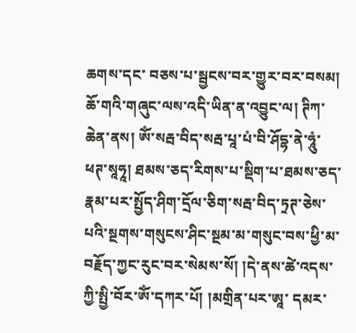ཆགས་དང་ བཅས་པ་སྦྱངས་བར་གྱུར་བར་བསམ། ཆོ་གའི་གཞུང་ལས་འདི་ཡིན་ན་འབྱུང་ལ། ཊིཀ་ཆེན་ནས། ཨོཾ་སརྦ་བིད་སརྦ་པཱ་པཾ་བི་ཤོདྷ་ནེ་ཧཱུཾ་ཕཊ་སཱཧཱ། ཐམས་ཅད་རིགས་པ་སྡིག་པ་ཐམས་ཅད་ རྣམ་པར་སྤྱོད་ཤིག་དྲོལ་ཅིག་སརྦ་བིད་ཏྲཊ་ཅེས་པའི་སྔགས་གསུངས་ཤིང་སྔམ་མ་གསུང་བས་ཕྱི་མ་བརྗོད་ཀྱང་རུང་བར་སེམས་སོ། །དེ་ནས་ཚེ་འདས་ཀྱི་སྤྱི་བོར་ཨོཾ་དཀར་པོ། །མགྲིན་པར་ཨཱ་ དམར་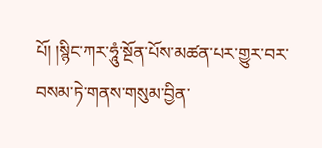པོ། །སྙིང་ཀར་ཧཱུཾ་སྔོན་པོས་མཚན་པར་གྱུར་བར་བསམ་ཏེ་གནས་གསུམ་བྱིན་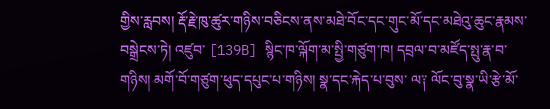གྱིས་རླབས། རྡོ་རྗེ་ཁུ་ཚུར་གཉིས་བཅིངས་ནས་མཐེ་བོང་དང་གུང་མོ་དང་མཐེའུ་ཆུང་རྣམས་བསྒྲེངས་ཏེ། འཛུབ་ [139B] སྙིང་ཁ་ལྐོག་མ་སྤྱི་གཙུག་ཁ། དབྲལ་བ་མཛོད་སྤུ་རྣ་བ་གཉིས། མགོ་བོ་གཙུག་ཕུད་དཔུང་པ་གཉིས། སྣ་དང་རྐེད་པ་བུས་ ལ༑ ལོང་བུ་སྣ་ཡི་རྩེ་མོ་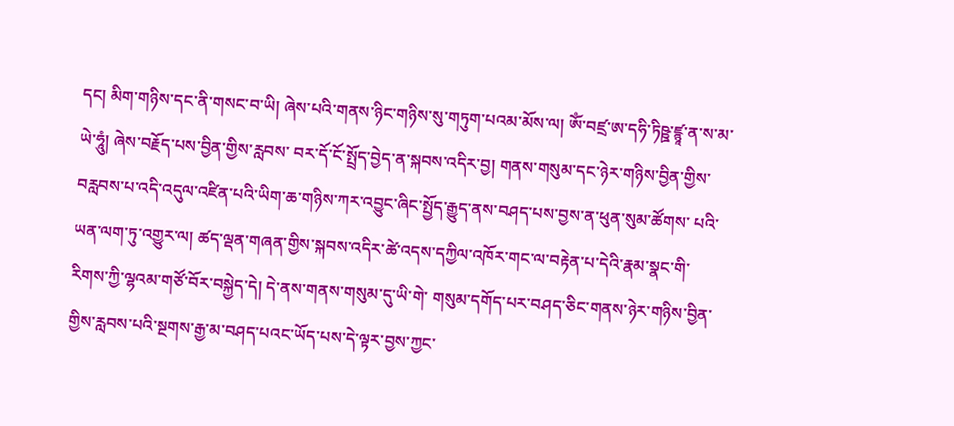དང། མིག་གཉིས་དང་ནི་གསང་བ་ཡི། ཞེས་པའི་གནས་ཉིང་གཉིས་སུ་གཏུག་པའམ་མོས་ལ། ཨོཾ་བཛྲ་ཨ་དཧི་ཏིཥྛ་ཛྙཱ་ན་ས་མ་ཡེ་ཧཱུཾ། ཞེས་བརྗོད་པས་བྱིན་གྱིས་རླབས་ བར་དོ་ངོ་སྤྲོད་བྱེད་ན་སྐབས་འདིར་བྱ། གནས་གསུམ་དང་ཉེར་གཉིས་བྱིན་གྱིས་བརླབས་པ་འདི་འདུལ་འཛིན་པའི་ཡིག་ཆ་གཉིས་ཀར་འབྱུང་ཞིང་སྤྱོད་རྒྱུད་ནས་བཤད་པས་བྱས་ན་ཕུན་སུམ་ཚོགས་ པའི་ཡན་ལག་ཏུ་འགྱུར་ལ། ཚད་ལྡན་གཞན་གྱིས་སྐབས་འདིར་ཚེ་འདས་དཀྱིལ་འཁོར་གང་ལ་བརྟེན་པ་དེའི་རྣམ་སྣང་གི་རིགས་ཀྱི་ལྷའམ་གཙོ་བོར་བསྐྱེད་དེ། དེ་ནས་གནས་གསུམ་དུ་ཡི་གེ་ གསུམ་དགོད་པར་བཤད་ཅིང་གནས་ཉེར་གཉིས་བྱིན་གྱིས་རླབས་པའི་སྔགས་རྒྱ་མ་བཤད་པའང་ཡོད་པས་དེ་ལྟར་བྱས་ཀྱང་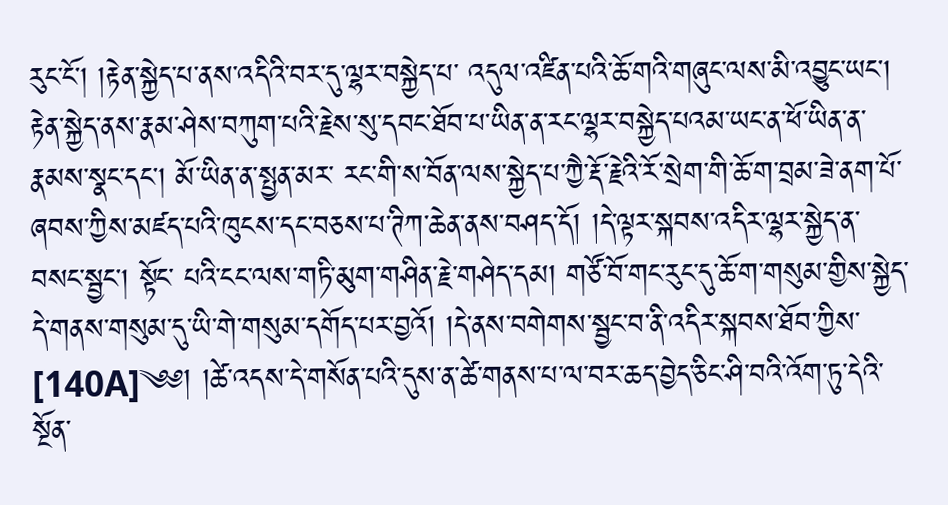རུང་ངོ། །རྟེན་སྐྱེད་པ་ནས་འདིའི་བར་དུ་ལྷར་བསྐྱེད་པ་ འདུལ་འཛིན་པའི་ཆོ་གའི་གཞུང་ལས་མི་འབྱུང་ཡང། རྟེན་སྐྱེད་ནས་རྣམ་ཤེས་བཀུག་པའི་རྗེས་སུ་དབང་ཐོབ་པ་ཡིན་ན་རང་ལྷར་བསྐྱེད་པའམ་ཡང་ན་ཕོ་ཡིན་ན་རྣམས་སྣང་དང། མོ་ཡིན་ན་སྤྱན་མར་ རང་གི་ས་བོན་ལས་སྐྱེད་པ་ཀྱཻ་རྡོ་རྗེའི་རོ་སྲེག་གི་ཆོ་ག་བྲམ་ཟེ་ནག་པོ་ཞབས་ཀྱིས་མཛད་པའི་ཁུངས་དང་བཅས་པ་ཊིཀ་ཆེན་ནས་བཤད་དོ། །དེ་ལྟར་སྐབས་འདིར་ལྷར་སྐྱེད་ན་བསང་སྦྱང། སྟོང་ པའི་ངང་ལས་གཏི་མུག་གཤིན་རྗེ་གཤེད་དམ། གཙོ་བོ་གང་རུང་དུ་ཆོ་ག་གསུམ་གྱིས་སྐྱེད་དེ་གནས་གསུམ་དུ་ཡི་གེ་གསུམ་དགོད་པར་བྱའོ། །དེ་ནས་བགེགས་སྦྱང་བ་ནི་འདིར་སྐབས་ཐོབ་ཀྱིས་ [140A]༄༅། །ཚེ་འདས་དེ་གསོན་པའི་དུས་ན་ཚེ་གནས་པ་ལ་བར་ཆད་བྱེད་ཅིང་ཤི་བའི་འོག་ཏུ་དེའི་སྔོན་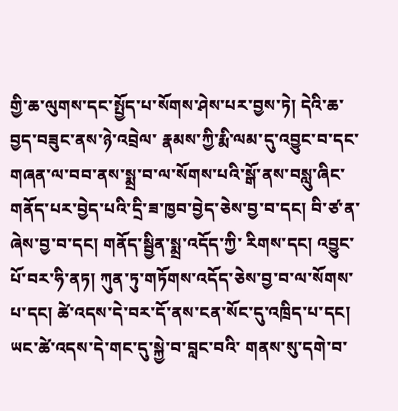གྱི་ཆ་ལུགས་དང་སྤྱོད་པ་སོགས་ཤེས་པར་བྱས་ཏེ། དེའི་ཆ་བྱད་བཟུང་ནས་ཉེ་འབྲེལ་ རྣམས་ཀྱི་རྨི་ལམ་དུ་འབྱུང་བ་དང་གཞན་ལ་བབ་ནས་སྨྲ་བ་ལ་སོགས་པའི་སྒོ་ནས་བསླུ་ཞིང་གནོད་པར་བྱེད་པའི་དྲི་ཟ་ཁྱབ་བྱེད་ཅེས་བྱ་བ་དང། བི་ཙ་ན་ཞེས་བྱ་བ་དང། གནོད་སྦྱིན་སྨྲ་འདོད་ཀྱི་ རིགས་དང། འབྱུང་པོ་བར་ཧི་ནཏ། ཀུན་ཏུ་གཏོགས་འདོད་ཅེས་བྱ་བ་ལ་སོགས་པ་དང། ཚེ་འདས་དེ་བར་དོ་ནས་ངན་སོང་དུ་འཁྲིད་པ་དང། ཡང་ཚེ་འདས་དེ་གང་དུ་སྐྱེ་བ་བླང་བའི་ གནས་སུ་དགེ་བ་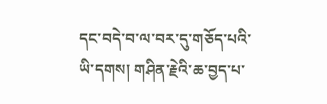དང་བདེ་བ་ལ་བར་དུ་གཅོད་པའི་ཡི་དགས། གཤིན་རྗེའི་ཆ་བྱད་པ་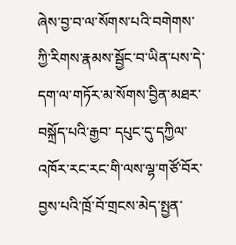ཞེས་བྱ་བ་ལ་སོགས་པའི་བགེགས་ཀྱི་རིགས་རྣམས་སྦྱོང་བ་ཡིན་པས་དེ་དག་ལ་གཏོར་མ་སོགས་བྱིན་མཐར་བསྐྲོད་པའི་རྒྱབ་ དཔུང་དུ་དཀྱིལ་འཁོར་རང་རང་གི་ལས་ལྷ་གཙོ་བོར་བྱས་པའི་ཁྲོ་བོ་གྲངས་མེད་སྤྱན་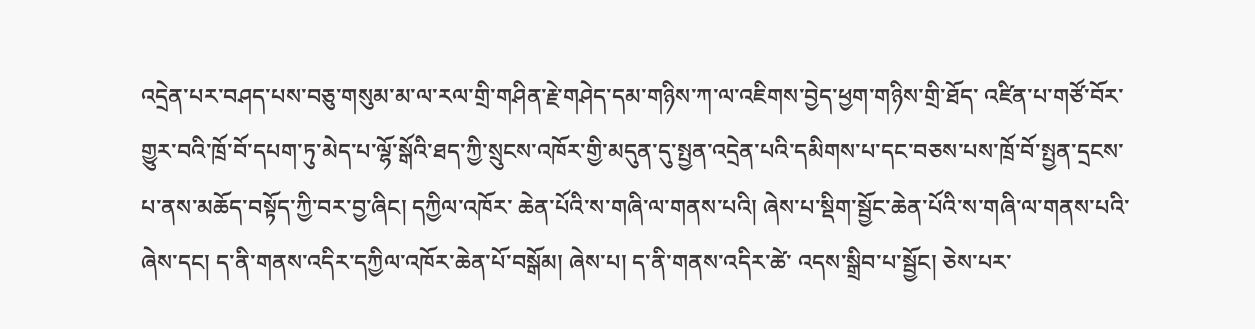འདྲེན་པར་བཤད་པས་བཅུ་གསུམ་མ་ལ་རལ་གྲི་གཤིན་རྗེ་གཤེད་དམ་གཉིས་ཀ་ལ་འཇིགས་བྱེད་ཕྱག་གཉིས་གྲི་ཐོད་ འཛིན་པ་གཙོ་བོར་གྱུར་བའི་ཁྲོ་བོ་དཔག་ཏུ་མེད་པ་ལྷོ་སྒོའི་ཐད་ཀྱི་སྲུངས་འཁོར་གྱི་མདུན་དུ་སྤྱན་འདྲེན་པའི་དམིགས་པ་དང་བཅས་པས་ཁྲོ་བོ་སྤྱན་དྲངས་པ་ནས་མཆོད་བསྟོད་ཀྱི་བར་བྱ་ཞིང། དཀྱིལ་འཁོར་ ཆེན་པོའི་ས་གཞི་ལ་གནས་པའི། ཞེས་པ་སྡིག་སྦྱོང་ཆེན་པོའི་ས་གཞི་ལ་གནས་པའི་ཞེས་དང། ད་ནི་གནས་འདིར་དཀྱིལ་འཁོར་ཆེན་པོ་བསྒོམ། ཞེས་པ། ད་ནི་གནས་འདིར་ཚེ་ འདས་སྒྲིབ་པ་སྦྱོང། ཅེས་པར་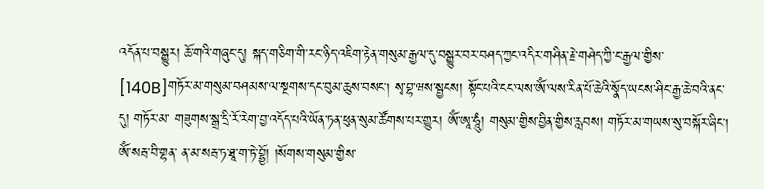འདོན་པ་བསྒྱུར། ཆོ་གའི་གཞུང་དུ། སྐད་གཅིག་གི་རང་ཉིད་འཇིག་རྟེན་གསུམ་རྒྱལ་དུ་བསྒྱུར་བར་བཤད་ཀྱང་འདིར་གཤིན་རྗེ་གཤེད་ཀྱི་ང་རྒྱལ་གྱིས་ [140B]གཏོར་མ་གསུམ་བཤམས་ལ་སྔགས་དང་བུམ་ཆུས་བསང། སྭ་བྷ་ཝས་སྦྱངས། སྟོང་པའི་ངང་ལས་ཨོཾ་ལས་རིན་པོ་ཆེའི་སྣོད་ཡངས་ཤིང་རྒྱ་ཆེ་བའི་ནང་དུ། གཏོར་མ་ གཟུགས་སྒྲ་དྲི་རོ་རེག་བྱ་འདོད་པའི་ཡོན་ཏན་ཕུན་སུམ་ཚོགས་པར་གྱུར། ཨོཾ་ཨཱ་ཧཱུཾ། གསུམ་གྱིས་བྱིན་གྱིས་རླབས། གཏོར་མ་གཡས་སུ་བསྐོར་ཞིང། ཨོཾ་སརྦ་བི་གྷན་ ན་མ་སརྦ་ཏ་ཐཱ་ག་ཏེ་བྷྱོ། །སོགས་གསུམ་གྱིས་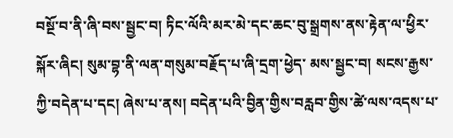བསྔོ་བ་ནི་ཞི་བས་སྦྱང་བ། ཏིང་ལོའི་མར་མེ་དང་ཆང་བུ་སྒྲགས་ནས་རྟེན་ལ་ཕྱིར་སྐོར་ཞིང། སུམ་བྷ་ནི་ལན་གསུམ་བརྗོད་པ་ཞི་དྲག་ཕྱེད་ མས་སྦྱང་བ། སངས་རྒྱས་ཀྱི་བདེན་པ་དང། ཞེས་པ་ནས། བདེན་པའི་བྱིན་གྱིས་བརླབ་གྱིས་ཚེ་ལས་འདས་པ་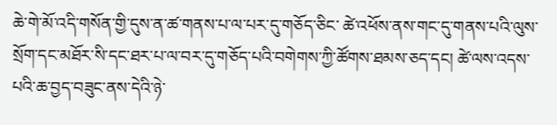ཆེ་གེ་མོ་འདི་གསོན་གྱི་དུས་ན་ཚ་གནས་པ་ལ་པར་དུ་གཅོད་ཅིང་ ཚེ་འཕོས་ནས་གང་དུ་གནས་པའི་ལུས་སྲོག་དང་མཐོར་སི་དང་ཐར་པ་ལ་བར་དུ་གཅོད་པའི་བགེགས་ཀྱི་ཚོགས་ཐམས་ཅད་དང། ཚེ་ལས་འདས་པའི་ཆ་བྱད་བཟུང་ནས་དེའི་ཉེ་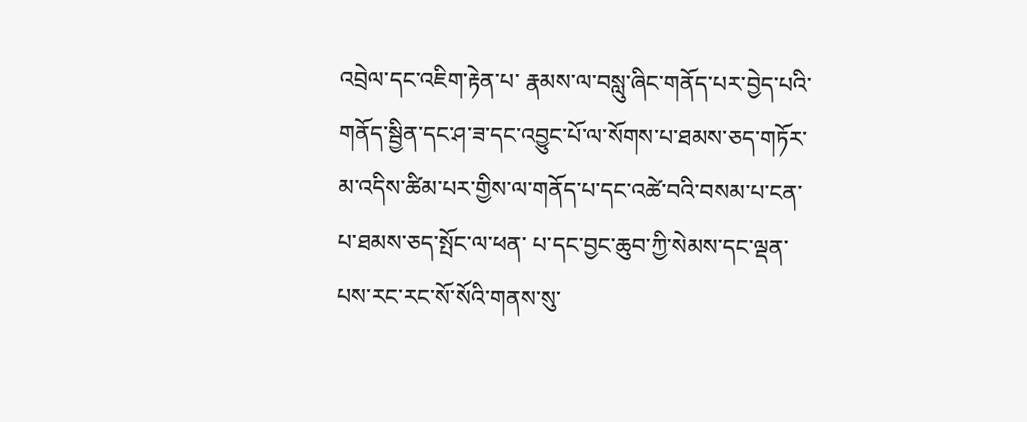འབྲེལ་དང་འཇིག་རྟེན་པ་ རྣམས་ལ་བསླུ་ཞིང་གནོད་པར་བྱེད་པའི་གནོད་སྦྱིན་དང་ཤ་ཟ་དང་འབྱུང་པོ་ལ་སོགས་པ་ཐམས་ཅད་གཏོར་མ་འདིས་ཚིམ་པར་གྱིས་ལ་གནོད་པ་དང་འཚེ་བའི་བསམ་པ་ངན་པ་ཐམས་ཅད་སྤོང་ལ་ཕན་ པ་དང་བྱང་ཆུབ་ཀྱི་སེམས་དང་ལྡན་པས་རང་རང་སོ་སོའི་གནས་སུ་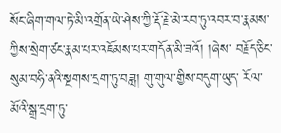སོང་ཞིག་གལ་ཏེ་མི་འགྲོན་ཡེ་ཤེས་ཀྱི་རྡོ་རྗེ་མེ་རབ་ཏུ་འབར་བ་རྣམས་ཀྱིས་སྲེག་ཙང་རྣམ་པར་འཇོམས་པར་གདོན་མི་ཟའོ། །ཞེས་ བརྗོད་ཅིང་སུམ་བཧི་ནའི་སྔགས་དྲག་ཏུ་བཟླ། གུ་གུལ་གྱིས་བདུག་ཡུད་ རོལ་མོའི་སྒྲ་དྲག་ཏུ་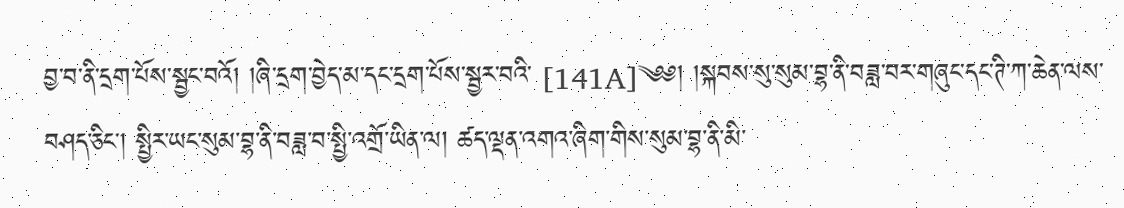བྱ་བ་ནི་དྲག་པོས་སྦྱང་བའོ། །ཞི་དྲག་བྱེད་མ་དང་དྲག་པོས་སྦྱར་བའི་ [141A]༄༅། །སྐབས་སུ་སུམ་བྷ་ནི་བཟླ་བར་གཞུང་དང་ཊི་ཀ་ཆེན་ལས་བཤད་ཅིང། སྤྱིར་ཡང་སུམ་བྷ་ནི་བཟླ་བ་སྤྱི་འགྲོ་ཡིན་ལ། ཚད་ལྡན་འགའ་ཞིག་གིས་སུམ་བྷ་ནི་མི་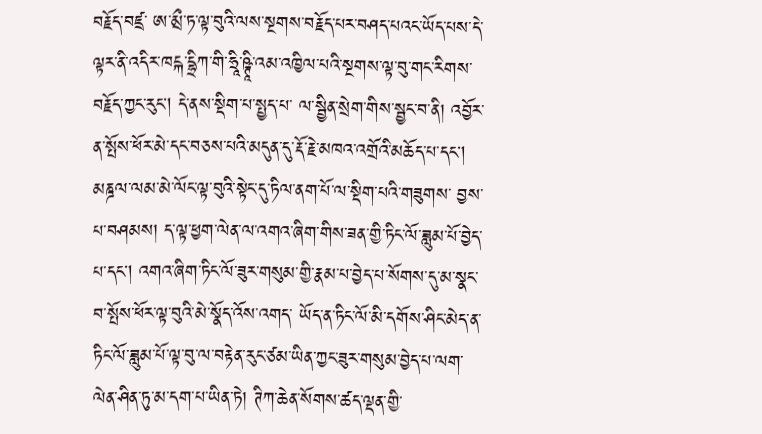བརྗོད་བཛྲ་ ཨ་མྲྀ་ཏ་ལྟ་བུའི་ལས་སྔགས་བརྗོད་པར་བཤད་པའང་ཡོད་པས་དེ་ལྟར་ནི་འདིར་ཁངྐ་དྷྲིཀ་གི་ཧྲཱི་ཥྚཱི་འམ་འཁྱིལ་པའི་སྔགས་ལྟ་བུ་གང་རིགས་བརྗོད་ཀྱང་རུང། དེ་ནས་སྡིག་པ་སྤྱད་པ་ ལ་སྦྱིན་སྲེག་གིས་སྦྱང་བ་ནི། འབྱོར་ན་སྤོས་ཕོར་མེ་དང་བཅས་པའི་མདུན་དུ་རྡོ་རྗེ་མཁའ་འགྲོའི་མཆོད་པ་དང། མཎྜལ་ལམ་མེ་ལོང་ལྟ་བུའི་སྟེང་དུ་ཏིལ་ནག་པོ་ལ་སྡིག་པའི་གཟུགས་ བྱས་པ་བཤམས། ད་ལྟ་ཕྱག་ལེན་ལ་འགའ་ཞིག་གིས་ཟན་གྱི་ཏིང་ལོ་ཟླུམ་པོ་བྱེད་པ་དང། འགའ་ཞིག་ཏིང་ལོ་ཟུར་གསུམ་གྱི་རྣམ་པ་བྱེད་པ་སོགས་དུ་མ་སྣང་བ་སྤོས་ཕོར་ལྟ་བུའི་མེ་སྣོད་འོས་འགད་ ཡོད་ན་ཏིང་ལོ་མི་དགོས་ཤིང་མེད་ན་ཏིང་ལོ་ཟླུམ་པོ་ལྟ་བུ་ལ་བརྟེན་རུང་ཙམ་ཡིན་ཀྱང་ཟུར་གསུམ་བྱེད་པ་ལག་ལེན་ཤིན་ཏུ་མ་དག་པ་ཡིན་ཏེ། ཊིཀ་ཆེན་སོགས་ཚད་ལྡན་གྱི་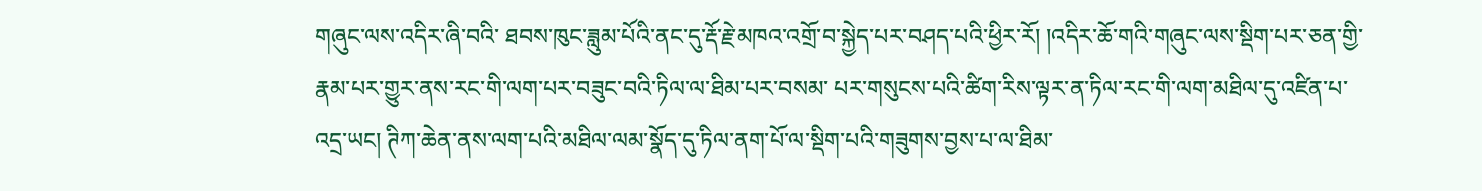གཞུང་ལས་འདིར་ཞི་བའི་ ཐབས་ཁུང་ཟླུམ་པོའི་ནང་དུ་རྡོ་རྗེ་མཁའ་འགྲོ་བ་སྐྱེད་པར་བཤད་པའི་ཕྱིར་རོ། །འདིར་ཆོ་གའི་གཞུང་ལས་སྡིག་པར་ཅན་གྱི་རྣམ་པར་གྱུར་ནས་རང་གི་ལག་པར་བཟུང་བའི་ཏིལ་ལ་ཐིམ་པར་བསམ་ པར་གསུངས་པའི་ཚིག་རིས་ལྟར་ན་ཏིལ་རང་གི་ལག་མཐིལ་དུ་འཛིན་པ་འདྲ་ཡང། ཊིཀ་ཆེན་ནས་ལག་པའི་མཐིལ་ལམ་སྣོད་དུ་ཏིལ་ནག་པོ་ལ་སྡིག་པའི་གཟུགས་བྱས་པ་ལ་ཐིམ་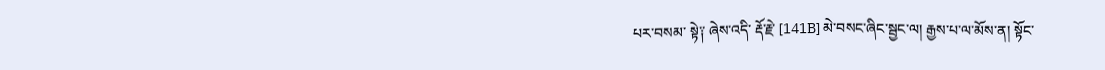པར་བསམ་ སྟེ༑ ཞེས་འདི་ རྡོ་རྗེ་ [141B] མེ་བསང་ཞིང་སྦྱང་ལ། རྒྱས་པ་ལ་མོས་ན། སྟོང་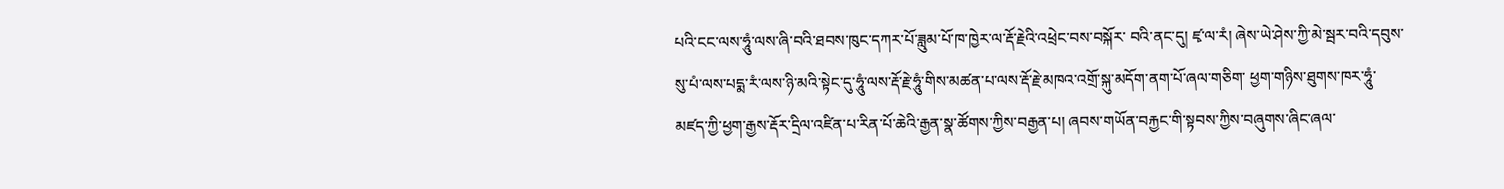པའི་ངང་ལས་ཧཱུཾ་ལས་ཞི་བའི་ཐབས་ཁུང་དཀར་པོ་ཟླུམ་པོ་ཁ་ཁྱེར་ལ་རྡོ་རྗེའི་འཕྲེང་བས་བསྐོར་ བའི་ནང་དུ། ཛྭ་ལ་རཾ། ཞེས་ཡེ་ཤེས་ཀྱི་མེ་སྦར་བའི་དབུས་སུ་པཾ་ལས་པདྨ་རཾ་ལས་ཉི་མའི་སྟེང་དུ་ཧཱུཾ་ལས་རྡོ་རྗེ་ཧཱུཾ་གིས་མཚན་པ་ལས་རྡོ་རྗེ་མཁའ་འགྲོ་སྐུ་མདོག་ནག་པོ་ཞལ་གཅིག་ ཕྱག་གཉིས་ཐུགས་ཁར་ཧཱུཾ་མཛད་ཀྱི་ཕྱག་རྒྱས་རྡོར་དྲིལ་འཛིན་པ་རིན་པོ་ཆེའི་རྒྱན་སྣ་ཚོགས་ཀྱིས་བརྒྱན་པ། ཞབས་གཡོན་བརྐྱང་གི་སྟབས་ཀྱིས་བཞུགས་ཞིང་ཞལ་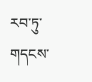རབ་ཏུ་གདངས་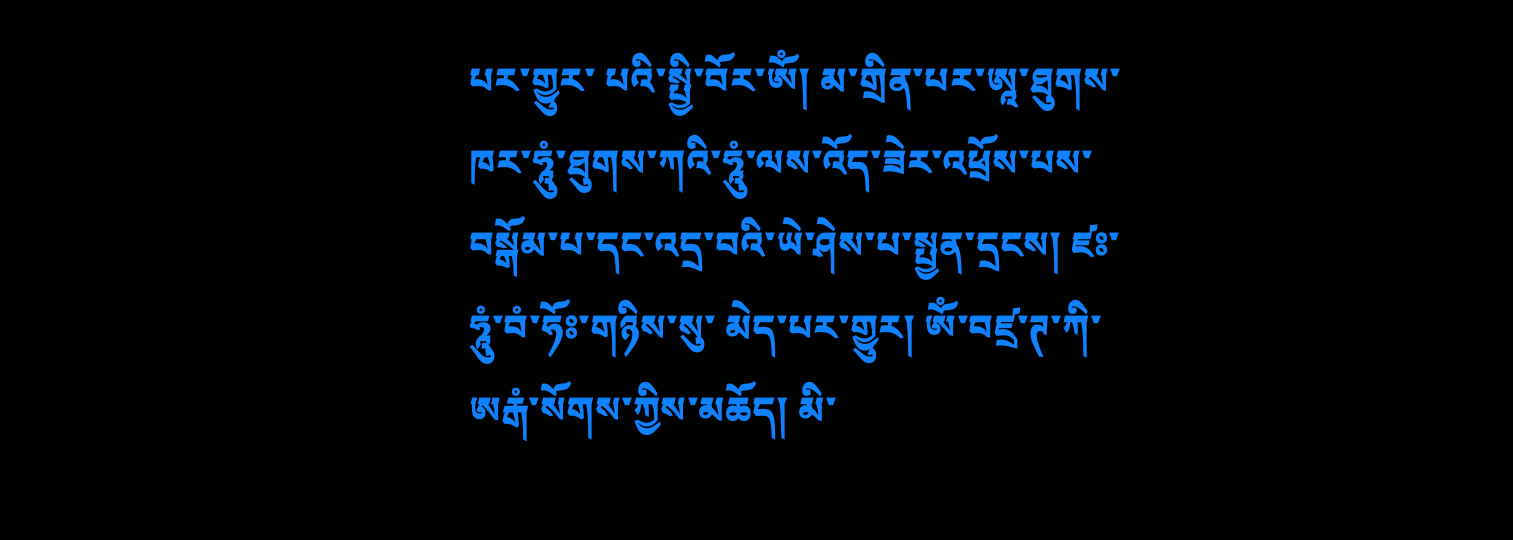པར་གྱུར་ པའི་སྤྱི་བོར་ཨོཾ། མ་གྲིན་པར་ཨཱ་ཐུགས་ཁར་ཧཱུཾ་ཐུགས་ཀའི་ཧཱུཾ་ལས་འོད་ཟེར་འཕྲོས་པས་བསྒོམ་པ་དང་འདྲ་བའི་ཡེ་ཤེས་པ་སྤྱན་དྲངས། ཛཿ་ཧཱུཾ་བཾ་ཧོཿ་གཉིས་སུ་ མེད་པར་གྱུར། ཨོཾ་བཛྲ་ཊ་ཀི་ཨརྒཾ་སོགས་ཀྱིས་མཆོད། མི་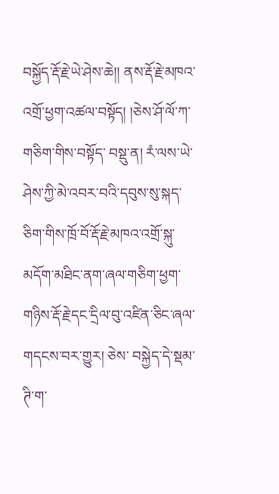བསྐྱོད་རྡོ་རྗེ་ཡེ་ཤེས་ཆེ།། ནས་རྡོ་རྗེ་མཁའ་འགྲོ་ཕྱག་འཚལ་བསྟོད། །ཅེས་ཤོ་ལོ་ཀ་གཅིག་གིས་བསྟོད་ བསྡུ་ན། རཾ་ལས་ཡེ་ཤེས་ཀྱི་མེ་འབར་བའི་དབུས་སུ་སྐད་ཅིག་གིས་ཁྲོ་བོ་རྡོ་རྗེ་མཁའ་འགྲོ་སྐུ་མདོག་མཐིང་ནག་ཞལ་གཅིག་ཕྱག་གཉིས་རྡོ་རྗེ་དང་དྲིལ་བུ་འཛིན་ཅིང་ཞལ་གདངས་བར་གྱུར། ཅེས་ བསྐྱེད་དེ་སྡམ་ཊི་ག་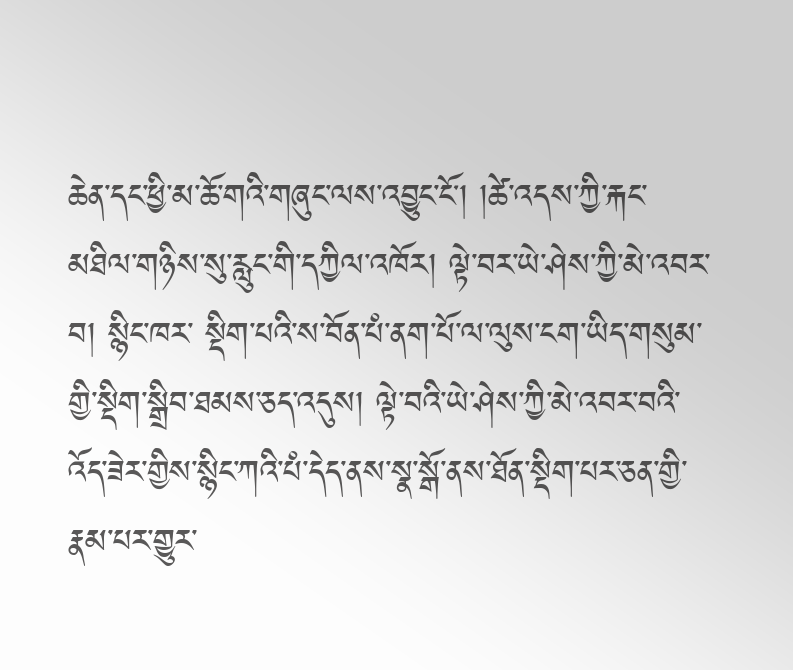ཆེན་དང་ཕྱི་མ་ཆོ་གའི་གཞུང་ལས་འབྱུང་ངོ། །ཚེ་འདས་ཀྱི་རྐང་མཐིལ་གཉིས་སུ་རླུང་གི་དཀྱིལ་འཁོར། ལྟེ་བར་ཡེ་ཤེས་ཀྱི་མེ་འབར་བ། སྙིང་ཁར་ སྡིག་པའི་ས་བོན་པཾ་ནག་པོ་ལ་ལུས་ངག་ཡིད་གསུམ་གྱི་སྡིག་སྒྲིབ་ཐམས་ཅད་འདུས། ལྟེ་བའི་ཡེ་ཤེས་ཀྱི་མེ་འབར་བའི་འོད་ཟེར་གྱིས་སྙིང་ཀའི་པཾ་དེད་ནས་སྣ་སྒོ་ནས་ཐོན་སྡིག་པར་ཅན་གྱི་རྣམ་པར་གྱུར་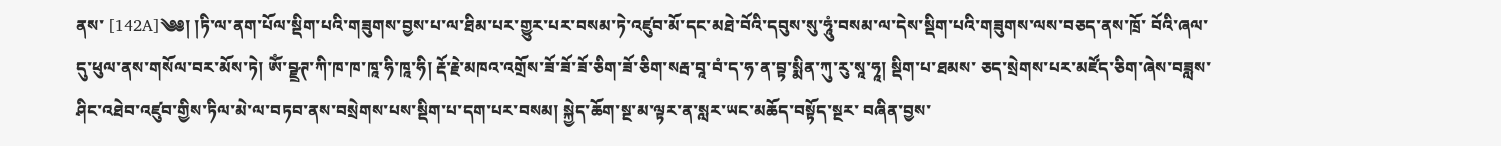ནས་ [142A]༄༅། །ཏི་ལ་ནག་པོལ་སྡིག་པའི་གཟུགས་བྱས་པ་ལ་ཐིམ་པར་གྱུར་པར་བསམ་ཏེ་འཛུབ་མོ་དང་མཐེ་བོའི་དབུས་སུ་ཧཱུཾ་བསམ་ལ་དེས་སྡིག་པའི་གཟུགས་ལས་བཅད་ནས་ཁྲོ་ བོའི་ཞལ་དུ་ཕུལ་ནས་གསོལ་བར་མོས་ཏེ། ཨོཾ་བྫྲཊ་ཀི་ཁ་ཁ་ཁཱ་ཧི་ཁཱ་ཧི། རྡོ་རྗེ་མཁའ་འགྲོས་ཟོ་ཟོ་ཟོ་ཅིག་ཟོ་ཅིག་སརྦ་བཱ་བཾ་ད་ཧ་ན་བྟ་སྨིན་ཀུ་རུ་སཱ་ཧཱ། སྡིག་པ་ཐམས་ ཅད་སྲེགས་པར་མཛོད་ཅིག་ཞེས་བཟླས་ཤིང་འཐེབ་འཛུབ་གྱིས་ཏིལ་མེ་ལ་བཏབ་ནས་བསྲེགས་པས་སྡིག་པ་དག་པར་བསམ། སྐྱེད་ཆོག་སྔ་མ་ལྟར་ན་སླར་ཡང་མཆོད་བསྟོད་སྔར་ བཞིན་བྱས་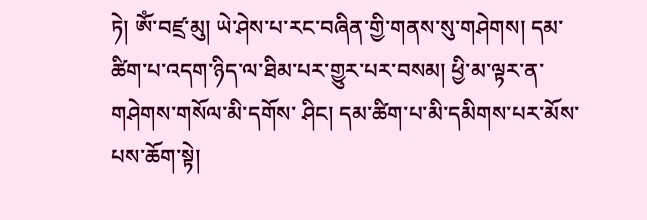ཏེ། ཨོཾ་བཛྲ་མུ། ཡེ་ཤེས་པ་རང་བཞིན་གྱི་གནས་སུ་གཤེགས། དམ་ཚིག་པ་འདག་ཉིད་ལ་ཐིམ་པར་གྱུར་པར་བསམ། ཕྱི་མ་ལྟར་ན་གཤེགས་གསོལ་མི་དགོས་ ཤིང། དམ་ཚིག་པ་མི་དམིགས་པར་མོས་པས་ཆོག་སྟེ།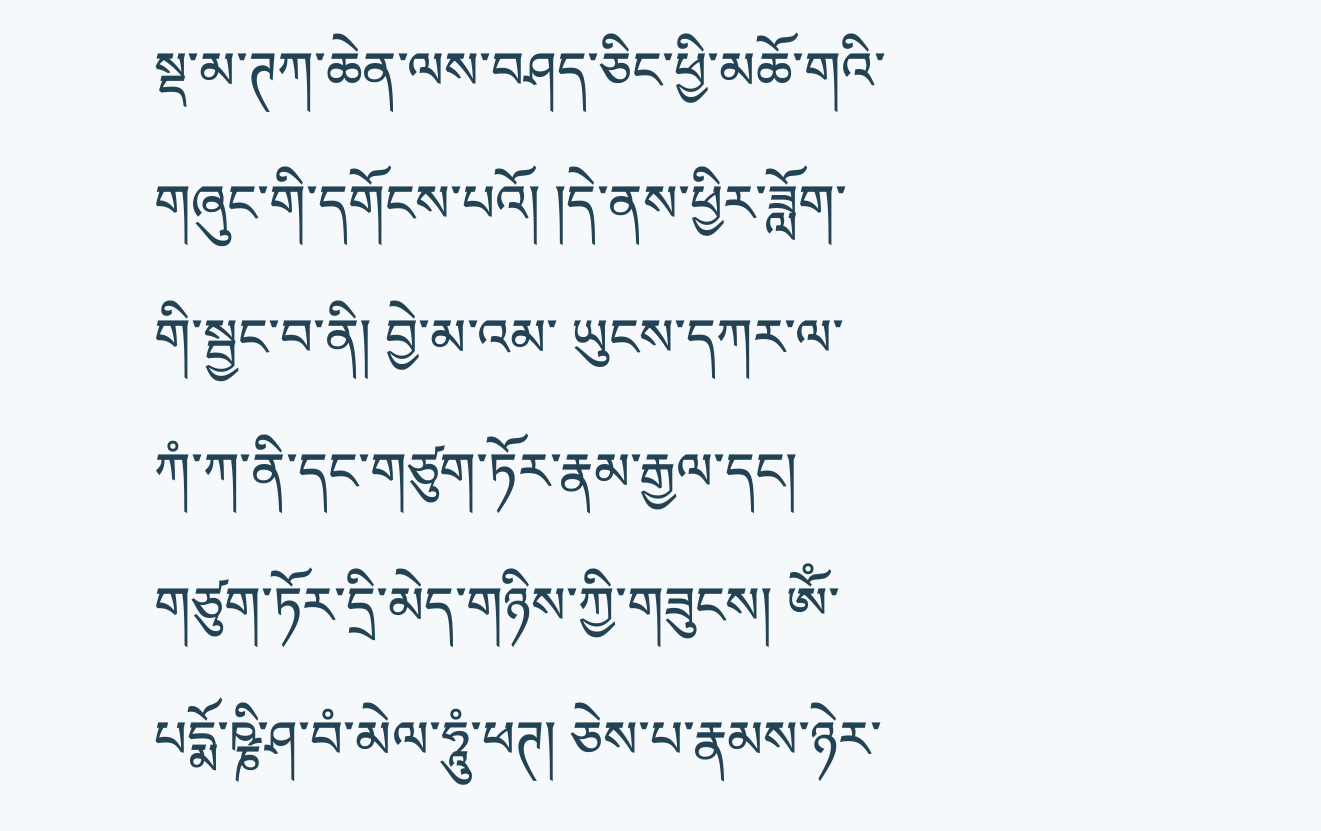སྡ་མ་ཊཀ་ཆེན་ལས་བཤད་ཅིང་ཕྱི་མཆོ་གའི་གཞུང་གི་དགོངས་པའོ། །དེ་ནས་ཕྱིར་ཟློག་གི་སྦྱང་བ་ནི། བྱེ་མ་འམ་ ཡུངས་དཀར་ལ་ཀཾ་ཀ་ནི་དང་གཙུག་ཏོར་རྣམ་རྒྱལ་དང། གཙུག་ཏོར་དྲི་མེད་གཉིས་ཀྱི་གཟུངས། ཨོཾ་པདྨོ་ཥྞི་ཤ་བཾ་མེལ་ཧཱུཾ་ཕཊ། ཅེས་པ་རྣམས་ཉེར་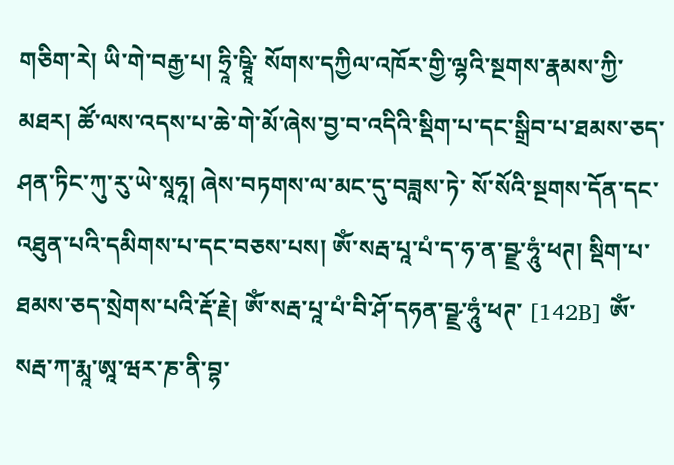གཅིག་རེ། ཡི་གེ་བརྒྱ་པ། ཧྲཱི་ཥྚཱི་ སོགས་དཀྱིལ་འཁོར་གྱི་ལྷའི་སྔགས་རྣམས་ཀྱི་མཐར། ཚོ་ལས་འདས་པ་ཆེ་གེ་མོ་ཞེས་བྱ་བ་འདིའི་སྡིག་པ་དང་སྒྲིབ་པ་ཐམས་ཅད་ཤན་ཏིང་ཀུ་རུ་ཡེ་སཱཧཱ། ཞེས་བཏགས་ལ་མང་དུ་བཟླས་ཏེ་ སོ་སོའི་སྔགས་དོན་དང་འཐུན་པའི་དམིགས་པ་དང་བཅས་པས། ཨོཾ་སརྦ་པཱ་པཾ་ད་ཧ་ན་བྫྲ་ཧཱུཾ་ཕཊ། སྡིག་པ་ཐམས་ཅད་སྲེགས་པའི་རྡོ་རྗེ། ཨོཾ་སརྦ་པཱ་པཾ་བི་ཤོ་དཧན་བྫྲ་ཧཱུཾ་ཕཊ་ [142B] ཨོཾ་སརྦ་ཀ་རྨཱ་ཨཱ་ཝར་ཎ་ནི་བྷ་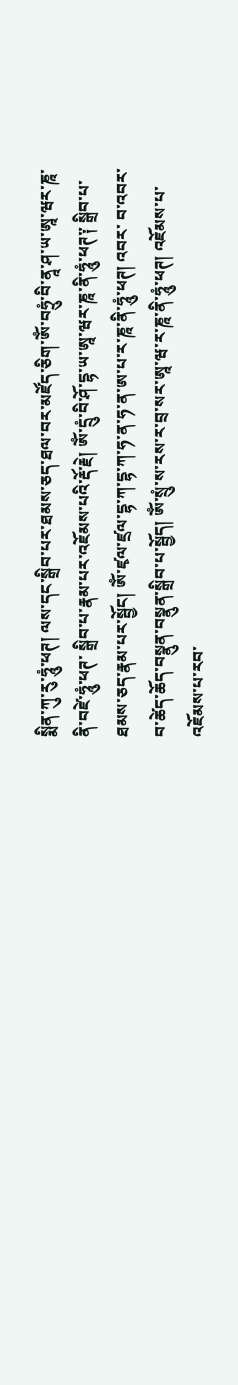སྨིན་ཀུ་རུ་ཧཱུཾ་ཕཊ། ལས་དང་སྒྲིབ་པར་ཐམས་ཅད་ཐལ་བར་མཛོད་ཅིག་ཨོཾ་བཧྲུཾ་བི་ནཱ་ཤ་ཡ་ཨཱ་ཝར་ཎཱ་ནི་བཛེ་ཧཱུཾ་ཕཊ་ སྒྲིབ་པ་རྣམ་པར་འཇོམས་པའི་རྡོ་རྗེ། ཨོཾ་དྲུཾ་བི་ཤོ་དྷ་ཡ་ཨཱ་ཝར་ཎཱ་ནི་ཧཱུཾ་ཕཊ༑ སྒྲིབ་པ་ཐམས་ཅད་རྣམ་པར་སྦྱོང། ཨོཾ་ཛྭལ་ཛྲལ་དྷ་ཀ་དྷ་ཀ་ཧ་ན་ཧ་ན་ཨ་པ་ར་ཎཱ་ནི་ཧཱུཾ་ཕཊ། འབར་ བ་འབར་བ་ཚེད་ཆོད་བསྣུན་བསྣུན་སྒྲིབ་པ་སྦྱོད། ཨོཾ་སྲུཾ་ས་རས་ར་བྲ་སར་ཨཱ་ཝ་ར་ཎཱ་ནི་ཧཱུཾ་ཕཊ། འཇོམས་པ་འཇོམས་པ་རབ་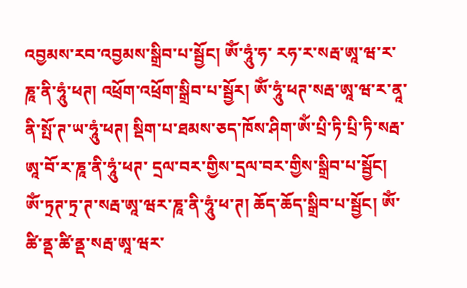འབྱམས་རབ་འབྱམས་སྒྲིབ་པ་སྦྱོང། ཨོཾ་ཧཱུཾ་ཧ་ རཧ་ར་སརྦ་ཨཱ་ཝ་ར་ཎཱ་ནི་ཧཱུཾ་ཕཊ། འཕྲོག་འཕྲོག་སྒྲིབ་པ་སྦྱོར། ཨོཾ་ཧཱུཾ་ཕཊ་སརྦ་ཨཱ་ཝ་ར་ནཱ་ནི་སྤོ་ཊ་ཡ་ཧཱུཾ་ཕཊ། སྡིག་པ་ཐམས་ཅད་ཁོས་ཤིག་ཨོཾ་པྲི་ཏི་པྲི་ཏི་སརྦ་ཨཱ་བོ་ར་ཎཱ་ནི་ཧཱུཾ་ཕཊ་ དྲལ་བར་གྱིས་དྲལ་བར་གྱིས་སྒྲིབ་པ་སྦྱོང། ཨོཾ་ཏྲཊ་ཏྲ་ཊ་སརྦ་ཨཱ་ཝར་ཎཱ་ནི་ཧཱུཾ་ཕ་ཊ། ཆོད་ཆོད་སྒྲིབ་པ་སྦྱོང། ཨོཾ་ཚི་ནྡ་ཚི་ནྡ་སརྦ་ཨཱ་ཝར་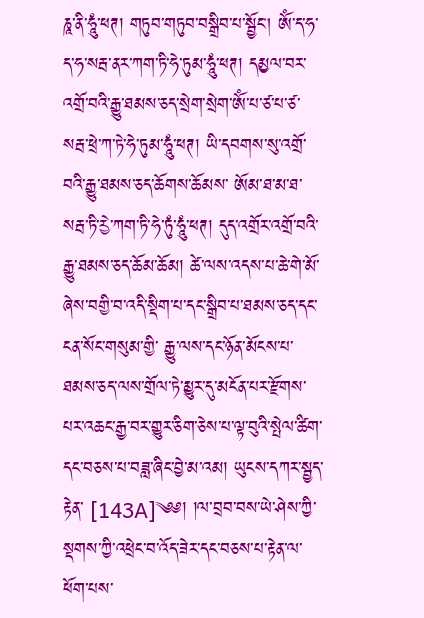ཎཱ་ནི་ཧཱུཾ་ཕཊ། གཏུབ་གཏུབ་བསྒྲིབ་པ་སྦྱོང། ཨོཾ་ད་ཧ་ ད་ཧ་སརྦ་ནར་ཀག་ཏི་ཧེ་ཏུམ་ཧཱུཾ་ཕཊ། དམྱལ་བར་འགྲོ་བའི་རྒྱུ་ཐམས་ཅད་སྲེག་སྲེག་ཨོཾ་པ་ཙ་པ་ཙ་སརྦ་ཕྲེ་ཀ་ཏེ་ཧེ་ཏུམ་ཧཱུཾ་ཕཊ། ཡི་དབགས་སུ་འགྲོ་བའི་རྒྱུ་ཐམས་ཅད་ཆོགས་ཆོམས་ ཨོམ་ཐ་མ་ཐ་སརྦ་ཏི་རྱེ་ཀག་ཏི་ཧེ་ཏུཾ་ཧཱུཾ་ཕཊ། དུད་འགྲོར་འགྲོ་བའི་རྒྱུ་ཐམས་ཅད་ཆོམ་ཆོམ། ཚེ་ལས་འདས་པ་ཆེ་གེ་མོ་ཞེས་བགྱི་བ་འདི་སྡིག་པ་དང་སྒྲིབ་པ་ཐམས་ཅད་དང་ངན་སོང་གསུམ་གྱི་ རྒྱུ་ལས་དང་ཉོན་མོངས་པ་ཐམས་ཅད་ལས་གྲོལ་ཏེ་མྱུར་དུ་མངོན་པར་རྫོགས་པར་འཆང་རྒྱ་བར་གྱུར་ཅིག་ཅེས་པ་ལྟ་བུའི་སྤེལ་ཚིག་དང་བཅས་པ་བཟླ་ཞིང་བྱེ་མ་འམ། ཡུངས་དཀར་སྦྱད་རྟེན་ [143A]༄༅། །ལ་བྲབ་བས་ཡེ་ཤེས་ཀྱི་སྡགས་ཀྱི་འཕྲེང་བ་འོད་ཟེར་དང་བཅས་པ་རྟེན་ལ་ཕོག་པས་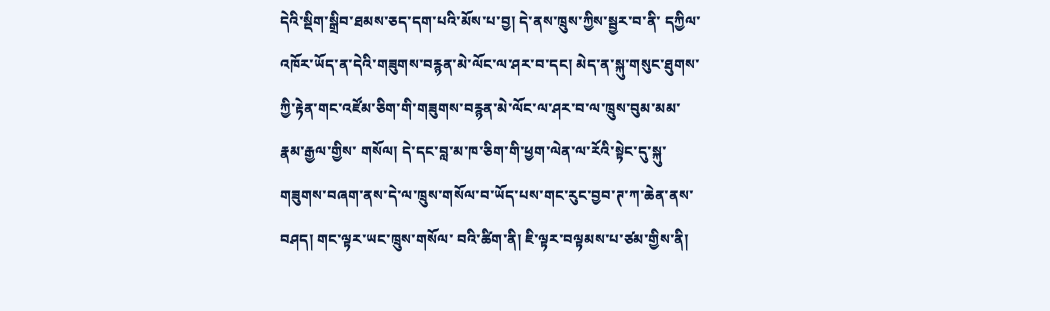དེའི་སྡིག་སྒྲིབ་ཐམས་ཅད་དག་པའི་མོས་པ་བྱ། དེ་ནས་ཁྲུས་ཀྱིས་སྦྱར་བ་ནི་ དཀྱིལ་འཁོར་ཡོད་ན་དེའི་གཟུགས་བརྙན་མེ་ལོང་ལ་ཤར་བ་དང། མེད་ན་སྐུ་གསུང་ཐུགས་ཀྱི་རྟེན་གང་འཛོམ་ཅིག་གི་གཟུགས་བརྙན་མེ་ལོང་ལ་ཤར་བ་ལ་ཁྲུས་བུམ་མམ་རྣམ་རྒྱལ་གྱིས་ གསོལ། དེ་དང་བླ་མ་ཁ་ཅིག་གི་ཕྱག་ལེན་ལ་རོའི་སྟེང་དུ་སྐུ་གཟུགས་བཞག་ནས་དེ་ལ་ཁྲུས་གསོལ་བ་ཡོད་པས་གང་རུང་བྱབ་ཊ་ཀ་ཆེན་ནས་བཤད། གང་ལྟར་ཡང་ཁྲུས་གསོལ་ བའི་ཚིག་ནི། ཇི་ལྟར་བལྟམས་པ་ཙམ་གྱིས་ནི།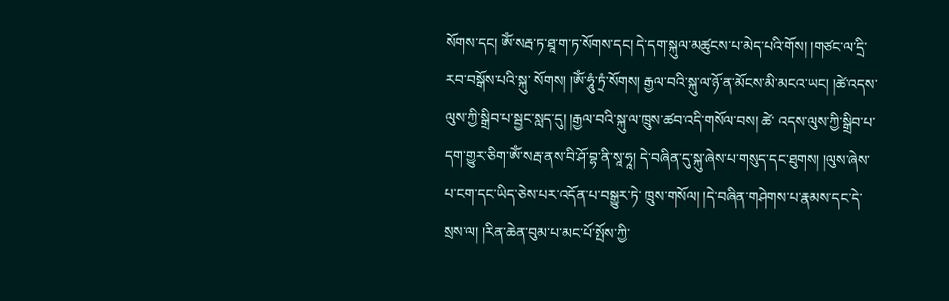སོགས་དང། ཨོཾ་སརྦ་ཏ་ཐཱ་ག་ཏ་སོགས་དང། དེ་དག་སྐུལ་མཚུངས་པ་མེད་པའི་གོས། །གཙང་ལ་དྲི་རབ་བསྒོས་པའི་སྐུ་ སོགས། །ཨོཾ་ཧཱུཾ་ཏྲཾ་སོགས། རྒྱལ་བའི་སྐུ་ལ་ཉོ་ན་མོངས་མི་མངའ་ཡང། །ཚེ་འདས་ལུས་ཀྱི་སྒྲིབ་པ་སྦྱང་སླད་དུ། །རྒྱལ་བའི་སྐུ་ལ་ཁྲུས་ཚབ་འདི་གསོལ་བས། ཚེ་ འདས་ལུས་ཀྱི་སྒྲིབ་པ་དག་གྱུར་ཅིག་ཨོཾ་སརྦ་ནས་བི་ཤོ་བྷ་ནི་སཱ་ཧཱ། དེ་བཞིན་དུ་སྐུ་ཞེས་པ་གསུད་དང་ཐུགས། །ལུས་ཞེས་པ་ངག་དང་ཡིད་ཅེས་པར་འདོན་པ་བསྒྱུར་ཏེ་ ཁྲུས་གསོལ། །དེ་བཞིན་གཤེགས་པ་རྣམས་དང་དེ་སྲས་ལ། །རིན་ཆེན་བུམ་པ་མང་པོ་སྤོས་ཀྱི་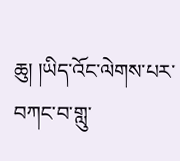ཆུ། །ཡིད་འོང་ལེགས་པར་བཀང་བ་གླུ་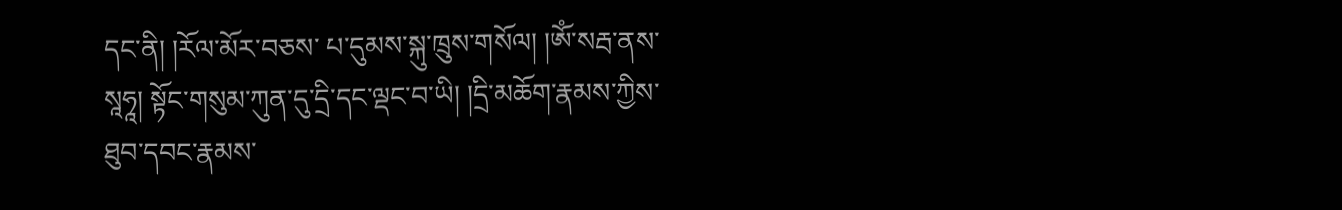དང་ནི། །རོལ་མོར་བཅས་ པ་དུམས་སྐུ་ཁྲུས་གསོལ། །ཨོཾ་སརྦ་ནས་སཱཧཱ། སྟོང་གསུམ་ཀུན་དུ་དྲི་དང་ལྡང་བ་ཡི། །དྲི་མཆོག་རྣམས་ཀྱིས་ཐུབ་དབང་རྣམས་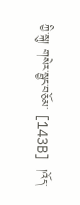ཀྱི་སྐུ། གསེར་སྦྱང་བཅོམ་ [143B] །འོད་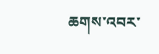ཆགས་འབར་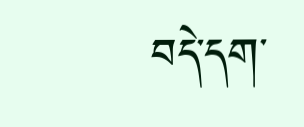བདེ་དག་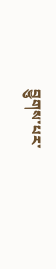བྱུགས་པར་